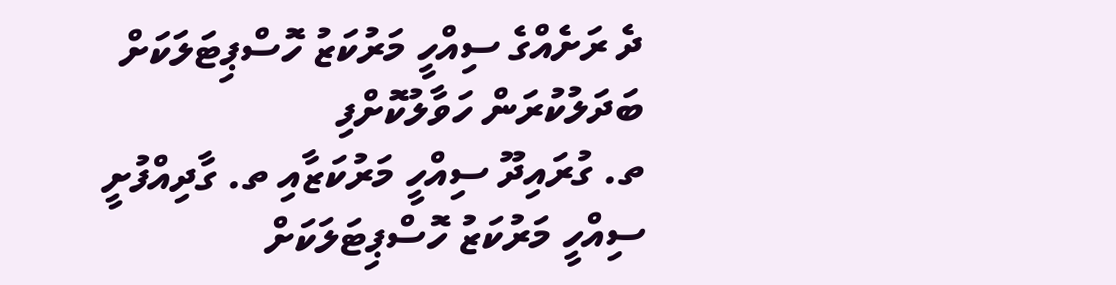ދެ ރަށެއްގެ ސިއްހީ މަރުކަޒު ހޮސްޕިޓަލަކަށް ބަދަލުކުރަން ހަވާލުކޮށްފި
ތ. ގުރައިދޫ ސިއްހީ މަރުކަޒާއި ތ. ގާދިއްފުށީ ސިއްހީ މަރުކަޒު ހޮސްޕިޓަލަކަށް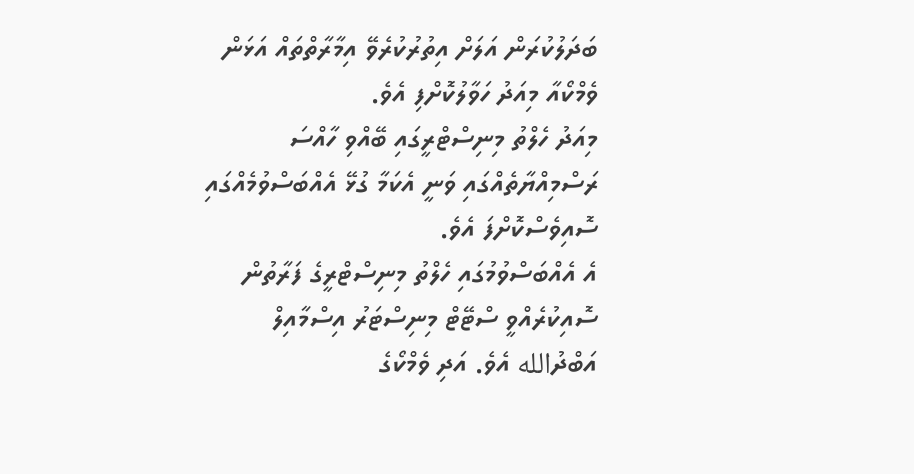ބަދަލުކުރަން އަލަށް އިތުރުކުރެވޭ އިމާރާތްތައް އަޅަން ވެމްކޯއާ މިއަދު ހަވާލުކޮށްފި އެވެ.
މިއަދު ހެލްތު މިނިސްޓްރީގައި ބޭއްވި ހާއްސަ ރަސްމިއްޔާތެއްގައި ވަނީ އެކަމާ ގުޅޭ އެއްބަސްވުމެއްގައި ސޮއިވެސްކޮށްފަ އެވެ.
އެ އެއްބަސްވުމުގައި ހެލްތު މިނިސްޓްރީގެ ފަރާތުން ސޮއިކުރެއްވީ ސްޓޭޓް މިނިސްޓަރު އިސްމާއިލް އަބްދުالله އެވެ. އަދި ވެމްކޯގެ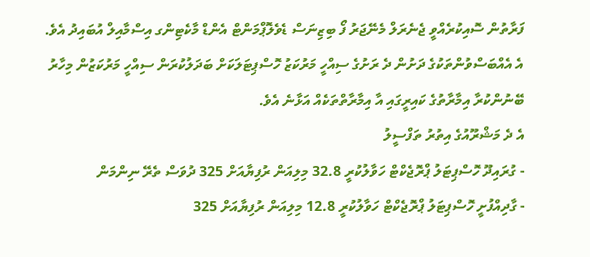ފަރާތުން ސޮއިކުރެއްވީ ޖެނެރަލް މެނޭޖަރު ފޯ ބިޒިނަސް ޑެވެލޮޕްމަންޓް އެންޑް މާކެޓިންގ އިސްމާއިލް އުބައިދު އެވެ.
އެ އެއްބަސްވުންތަކުގެ ދަށުން ދެ ރަށުގެ ސިއްހީ މަރުކަޒު ހޮސްޕިޓަލަކަށް ބަދަލުކުރަން ސިއްހީ މަރުކަޒުން މިހާރު ބޭނުންކުރާ އިމާރާތުގެ ކައިރީގައި އާ އިމާރާތްތަކެއް އަޅާނެ އެވެ.
އެ ދެ މަޝްރޫއުގެ އިތުރު ތަފްސީލު
- ގުރައިދޫ ހޮސްޕިޓަލު ޕްރޮޖެކްޓް ހަވާލުކުރީ 32.8 މިލިއަން ރުފިޔާއަށް 325 ދުވަސް ތެރޭ ނިންމަން
- ގާދިއްފުށީ ހޮސްޕިޓަލު ޕްރޮޖެކްޓް ހަވާލުކުރީ 12.8 މިލިއަން ރުފިޔާއަށް 325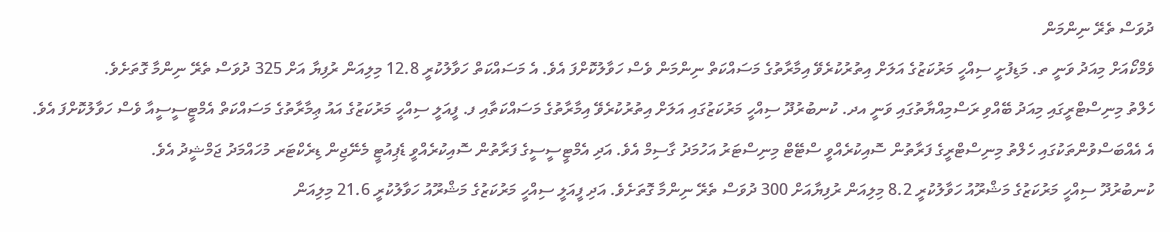ދުވަސް ތެރޭ ނިންމަން
ވެމްކޯއަށް މިއަދު ވަނީ ތ. މަޑިފުށީ ސިއްހީ މަރުކަޒުގެ އަލަށް އިތުރުކުރެވޭ އިމާރާތުގެ މަސައްކަތް ނިންމަން ވެސް ހަވާލުކޮށްފަ އެވެ. އެ މަސައްކަތް ހަވާލުކުރީ 12.8 މިލިއަން ރުފިޔާ އަށް 325 ދުވަސް ތެރޭ ނިންމާ ގޮތަށެވެ.
ހެލްތު މިނިސްޓްރީގައި މިއަދު ބޭއްވި ރަސްމިއްޔާތުގައި ވަނީ އދ. ކުނބުރުދޫ ސިއްހީ މަރުކަޒުގައި އަލަށް އިތުރުކުރެވޭ އިމާރާތުގެ މަސައްކަތާއި ފ. ފީއަލީ ސިއްހީ މަރުކަޒުގެ އައު ޢިމާރާތުގެ މަސައްކަތް އެމްޓީސީސީއާ ވެސް ހަވާލުކޮށްފަ އެވެ.
އެ އެއްބަސްވުންތަކުގައި ހެލްތު މިނިސްޓްރީގެ ފަރާތުން ސޮއިކުރެއްވީ ސްޓޭޓް މިނިސްޓަރު އަހުމަދު ގާސިމް އެވެ. އަދި އެމްޓީސީސީގެ ފަރާތުން ސޮއިކުރެއްވީ ޑެޕިއުޓީ މެނޭޖިން ޑިރެކްޓަރ މުހައްމަދު ޖަމްޝީދު އެވެ.
ކުނބުރުދޫ ސިއްހީ މަރުކަޒުގެ މަޝްރޫއު ހަވާލުކުރީ 8.2 މިލިއަން ރުފިޔާއަށް 300 ދުވަސް ތެރޭ ނިންމާ ގޮތަށެވެ. އަދި ފީއަލީ ސިއްހީ މަރުކަޒުގެ މަޝްރޫއު ހަވާލުކުރީ 21.6 މިލިއަން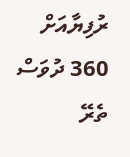ރުފިޔާއަށް 360 ދުވަސް ތެރޭ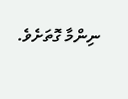ނިންމާ ގޮތަށެވެ.